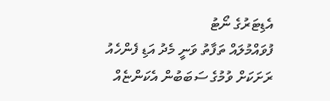އެޑިޓަރުގެ ނޯޓު
ފުވައްމުލައް ތަފާތު ވަނީ މެދު އަޑި ފެންހެއު ރަށަކަށް ވުމުގެ ސަބަބުން އެކަންޏެއް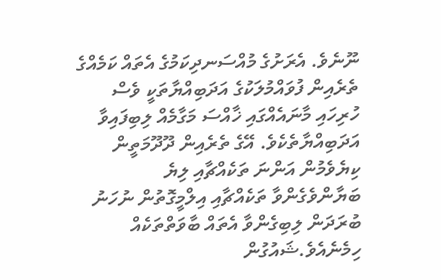ނޫނެވެ. އެރަށުގެ މުއްސަނދިކަމުގެ އެތައް ކަމެއްގެ ތެރެއިން ފުވައްމުލަކުގެ އަދަބިއްޔާތަކީ ވެސް ހުރިހައި މާނައެއްގައި ޚާއްސަ މަގާމެއް ލިބިފައިވާ އަދަބިއްޔާތެކެވެ. އޭގެ ތެރެއިން ދޫދޫމަތީން ކިޔެވެމުން އަންނަ ތަކެއްޗާއި ލިޔެ ބަޔާންވެގެންވާ ތަކެއްޗާއި އިލްމީގޮތުން ނުހަނު ބުރަދަން ލިބިގެންވާ އެތައް ބާވަތްތަކެއް ހިމެނެއެވެ.ޝައުގުން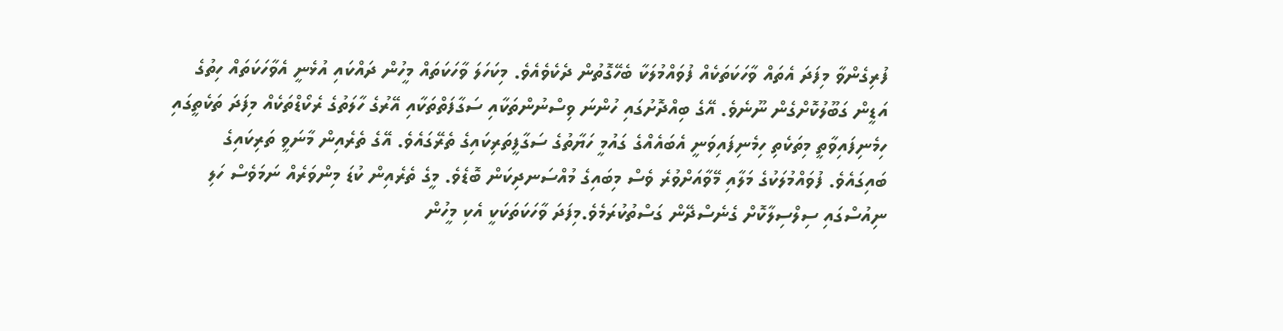ފުރިގެންވާ މިފަދަ އެތައް ވާހަކަތަކެއް ފުވައްމުލަކާ ބެހޭގޮތުން ދެކެވެއެވެ. މިކަހަލަ ވާހަކަތައް މީހުން ދައްކައި އުޅެނީ އެވާހަކަތައް ހިތުގެ އަޑީން ގަބޫލުކޮށްގެން ނޫނެވެ. އޭގެ ބިއްދޮށުގައި ހުންނަ ވިސްނުންތަކާއި ސަގާފަތްތަކާއި އޭރުގެ ހާލަތުގެ ރެކޯޑްތަކެއް މިފަދަ ތަކެތީގައި ހިމެނިފައިވާތީ މިތަކެތި ހިމެނިފައިވަނީ އެބައެއްގެ ގައުމީ ހަޔާތުގެ ސަގާފީތަރިކައިގެ ތެރޭގައެވެ. އޭގެ ތެރެއިން މާނަވީ ތަރިކައިގެ ބައިގައެވެ. ފުވައްމުލަކުގެ މަލާއި މޭވާއަށްވުރެ ވެސް މިބައިގެ މުއްސަނދިކަން ބޮޑެވެ. މީގެ ތެރެއިން ކުޑަ މިންވަރެއް ނަމަވެސް ހަލި ނިއުސްގައި ސިލްސިލާކޮށް ގެނެސްދޭން ގަސްތުކުރަމެވެ.މިފަދަ ވާހަކަތަކަކީ އެކި މީހުން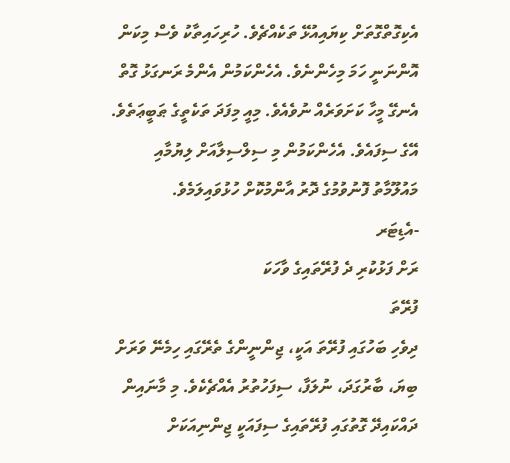އެކިގޮތްގޮތަށް ކިޔައިއުޅޭ ތަކެއްޗެވެ. ހުރިހައިތާކު ވެސް މިކަން އޮންނަނީ ހަމަ މިހެންނެވެ. އެހެންކަމުން އެންމެ ރަނގަޅު ގޮތް އެނގޭ މީހާ ކަށަވަރެއް ނުވެއެވެ. މިއީ މިފަދަ ތަކެތީގެ ޠަބީޢަތެވެ. އޭގެ ސިފައެވެ. އެހެންކަމުން މި ސިލްސިލާއަށް ލިޔުމާއި މައުލޫމާތު ފޮނުވުމުގެ ދޮރު އާންމުކޮށް ހުޅުވައިލަމެވެ.
-އެޑިޓަރ
ރަށް ފަޅުކުރި ދެ ފުރޭތައިގެ ވާހަކަ
ފުރޭތަ
ދިވެހި ބަހުގައި ފުރޭތަ އަކީ، ޖިންނީންގެ ތެރޭގައި ހިމެނޭ ވަރަށް ބިޔަ، ބާރުގަދަ، ނުލަފާ، ސިފަހުތުރު އެއްޗެކެވެ. މި މާނައިން ދައްކައިދޭ ގޮތުގައި ފުރޭތައިގެ ސިފައަކީ ޖިންނިއަކަށް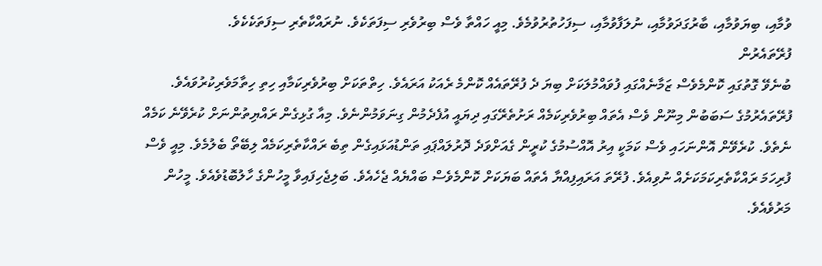ވުމާއި، ބިޔަވުމާއި، ބާރުގަދަވުމާއި، ނުލަފާވުމާއި، ސިފަހުތުރުވުމެވެ. މިއީ ހައްތާ ވެސް ބިރުވެރި ސިފަތަކެވެ. ނުރައްކާތެރި ސިފަތަކެކެވެ.
ފުރޭތައެރުން
ބުނެވޭ ގޮތުގައި ކޮންމެވެސް ޒަމާނެއްގައި ފުވައްމުލަކަށް ބިޔަ ދެ ފުރޭތައެއް ކޮންމެ ރެއަކު އަރައެވެ. ހިތްތަކަށް ބިރުވެރިކަމާއި ހިތި ހިތާމަވެރިކުރުވައެވެ. ފުރޭތައެރުމުގެ ސަބަބުން މިނޫން ވެސް އެތައް ބިރުވެރިކަމެއް ރަށުތެރޭގައި ދިޔައީ އުފެދެމުން ގިނަވަމުންނެވެ. މިއާ ގުޅިގެން ރައްޔިތުންނަށް ކުރެވޭނެ ކަމެއް ނެތެވެ. ކުރެވޭން އޮންނަހައި ވެސް ކަމަކީ އިރު އޮއްސުމުގެ ކުރީން ގެއަށްވަދެ ދޮރުލައްޕައި ތަންޑުއަޅައިގެން ތިބެ ރައްކާތެރިކަމެއް ލިބޭތޯ ބެލުމެވެ. މިއީ ވެސް ފުރިހަމަ ރައްކާތެރިކަމަކަށެއް ނުވިއެވެ. ފުރޭތަ އަރައިފިއްޔާ އެތައް ބަޔަކަށް ކޮންމެވެސް ބައްޔެއް ޖެހެއެވެ. ބަލިޖެހިފައިވާ މީހުންގެ ހާލުބޮޑުވެއެވެ. މީހުން މަރުވެއެވެ.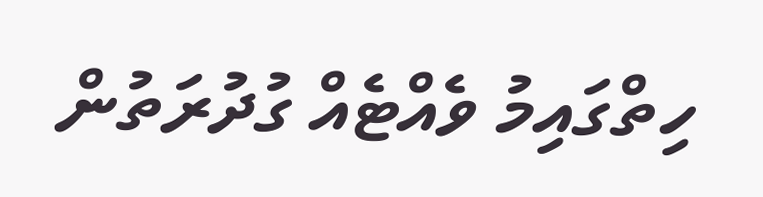ހިތްގައިމު ވެއްޓެއް ގުދުރަތުން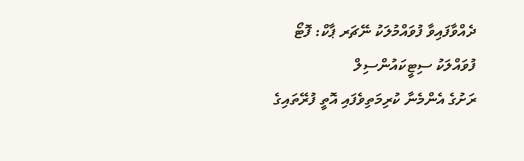ދެއްވާފައިވާ ފުވައްމުލަކު ނޭޗަރ ޕާކް: ފޮޓޯ ފުވައްލަކު ސިޓީކައުންސިލް
ރަށުގެ އެންމެނާ ކުރިމަތިވެފައި އޮތީ ފުރޭތައިގެ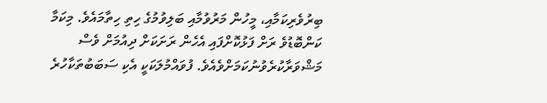ބިރުވެރިކަމާއި، މީހުން މަރުވުމާއި ބަލިވުމުގެ ހިތި ހިތާމައެވެ. މިކަމާ ކަންބޮޑުވެ ރަށް ފަޅުކޮށްފައި އެހެން ރަށަކަށް ދިއުމަށް ވެސް މަޝްވަރާކުރެވުނުކަމަށްވެއެވެ. ފުވައްމުލަކަކީ އެކި ސަބަބުތަކާހުރެ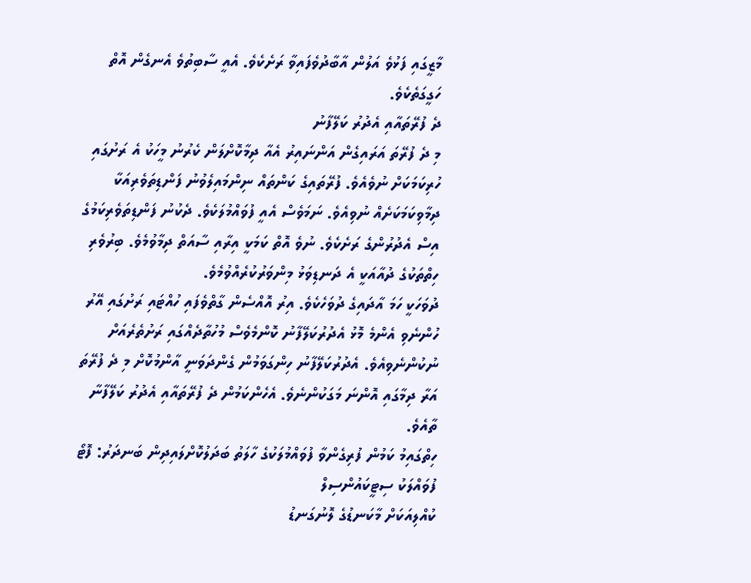މާޒީގައި ފަޅުވެ އަލުން އާބާދުވެފައިވާ ރަށެކެވެ. އެއީ ސާބިތުވެ އެނގެން އޮތް ހަގީގަތެކެވެ.
ދެ ފުރޭތައާއި އެދުރު ކަލޭފާނު
މި ދެ ފުރޭތަ އަރައިގެން އަންނައިރު އެއާ ދިމާކޮށްލަން ކެރުނު މީހަކު އެ ރަށުގައި ހުރިކަމަކަށް ނުވެއެވެ. ފުރޭތައިގެ ކަންތައް ނިންމައިލެވުނު ފަންޑިތަވެރިއަކާ ދިމާވިކަމަކަށެއް ނުވިއެވެ. ނަމަވެސް އެއީ ފުވައްމުލަކެވެ. ދެކުނު ފަންޑިތަވެރިކަމުގެ އިސް އެދުރުންގެ ރަށެކެވެ. ނުވެ އޮތް ކަމަކީ އިރާއި ސާއަތް ދިމާވުމެވެ. ބިރުވެރި ހިތްތަކުގެ ދުއާއަކީ އެ ދަނޑިވަޅު މިންވަރުކުރެއްވުމެވެ.
ދުވަހަކީ ހަމަ އާދައިގެ ދުވަހެކެވެ. އިރު އޮއްސެން ގާތްވެފައި ހުއްޓައި ރަށުގައި އޭރު ހުންނެވި އެންމެ މޮޅު އެދުރުކަލޭފާނު ކޮންމެވެސް މުހުތާދެއްގައި ރަށުތެރެއަށް ނުކުންނެވިއެވެ. އެދުރުކަލޭފާނު ހިންގަވަމުން ގެންދަވަނީ އާންމުކޮށް މި ދެ ފުރޭތަ އަރާ ދިމާގައި އޮންނަ މަގަކުންނެވެ. އެހެންކަމުން ދެ ފުރޭތައާއި އެދުރު ކަލޭފާނާ ތާއެވެ.
ހިތްގައިމު ކަމުން ފުރިގެންވާ ފުވައްމުލަކުގެ ހާލަތު ބަދަލުކޮށްލައިދިން ބަނދަރު: ފޮޓޯ ފުވައްލަކު ސިޓީކައުންސިލް
ކުއްލިއަކަށް މާކަނޑުގެ ލޮނުގަނޑު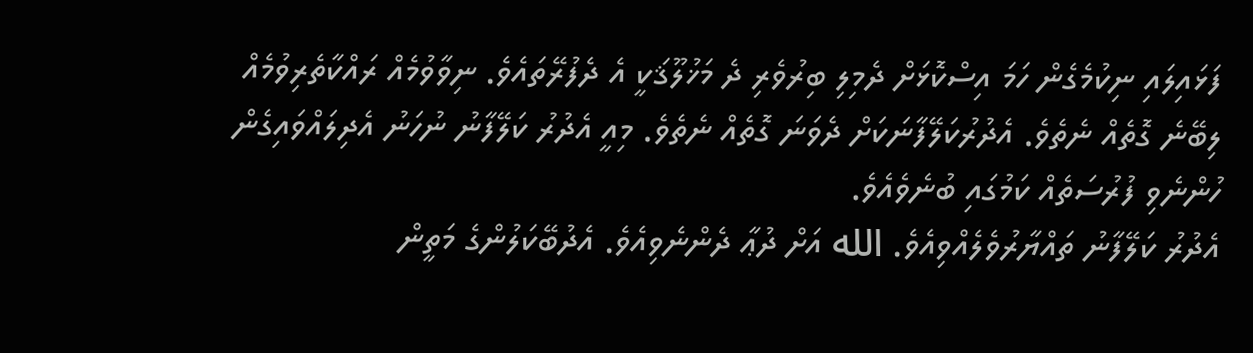ފަޅައިލައި ނިކުމެގެން ހަމަ އިސްކޮޅަށް ދެމިލި ބިރުވެރި ދެ މަޚުލޫޤަކީ އެ ދެފުރޭތައެވެ. ނިވާވުމެއް ރައްކާތެރިވުމެއް ލިބޭނެ ގޮތެއް ނެތެވެ. އެދުރުކަލޭފާނަކަށް ދެވަނަ ގޮތެއް ނެތެވެ. މިއީ އެދުރު ކަލޭފާނު ނުހަނު އެދިލައްވައިގެން ހުންނެވި ފުރުސަތެއް ކަމުގައި ބުނެވެއެވެ.
އެދުރު ކަލޭފާނު ތައްޔާރުވެލެއްވިއެވެ. الله އަށް ދުޢާ ދެންނެވިއެވެ. އެދުބޭކަލުންގެ މަތީން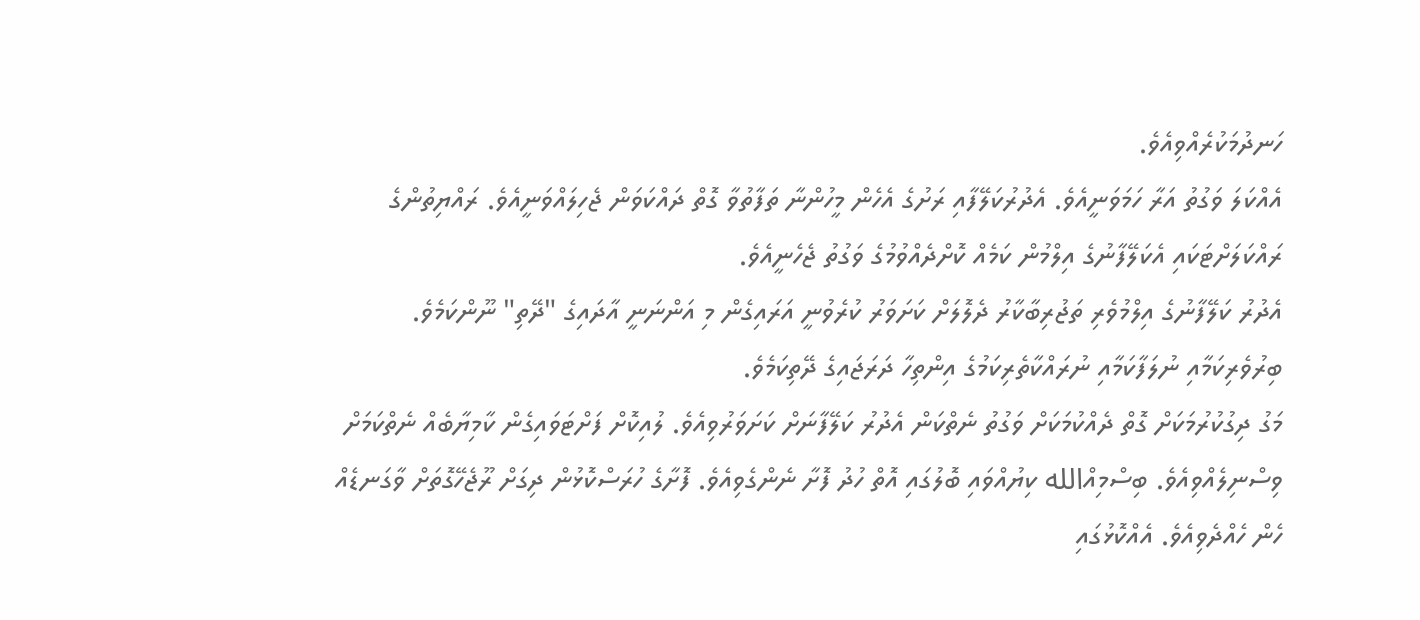ހަނދުމަކުރެއްވިއެވެ.
އެއްކަލަ ވަގުތު އަރާ ހަމަވަނީއެވެ. އެދުރުކަލޭފާއި ރަށުގެ އެހެން މީހުންނާ ތަފާތުވާ ގޮތް ދައްކަވަން ޖެހިލައްވަނީއެވެ. ރައްޔިތުންގެ ރައްކަލަށްޓަކައި އެކަލޭފާނުގެ އިލްމުން ކަމެއް ކޮށްދެއްވުމުގެ ވަގުތު ޖެހެނީއެވެ.
އެދުރު ކަލޭފާނުގެ އިލްމުވެރި ތަޖުރިބާކާރު ދެލޮލަށް ކަށަވަރު ކުރެވުނީ އަރައިގެން މި އަންނަނީ އާދައިގެ "ދޭތި" ނޫންކަމެވެ. ބިރުވެރިކަމާއި ނުލަފާކަމާއި ނުރައްކާތެރިކަމުގެ އިންތިހާ ދަރަޖައިގެ ދޭތިކަމެވެ.
މަގު ދިގުކުރުމަކަށް ގޮތް ދެއްކުމަކަށް ވަގުތު ނެތްކަން އެދުރު ކަލޭފާނަށް ކަށަވަރުވިއެވެ. ލުއިކޮށް ފަށްޓަވައިގެން ކާމިޔާބެއް ނެތްކަމަށް ވިސްނިލެއްވިއެވެ. ބިސްމިއްالله ކިޔުއްވައި ބޮލުގައި އޮތް ހުދު ފޮށާ ނެންގެވިއެވެ. ފޮށާގެ ހުރަސްކޮޅުން ދިގަށް ރޫޖެހޭގޮތަށް ވާގަނޑެއް ހެން ހެއްދެވިއެވެ. އެއްކޮޅުގައި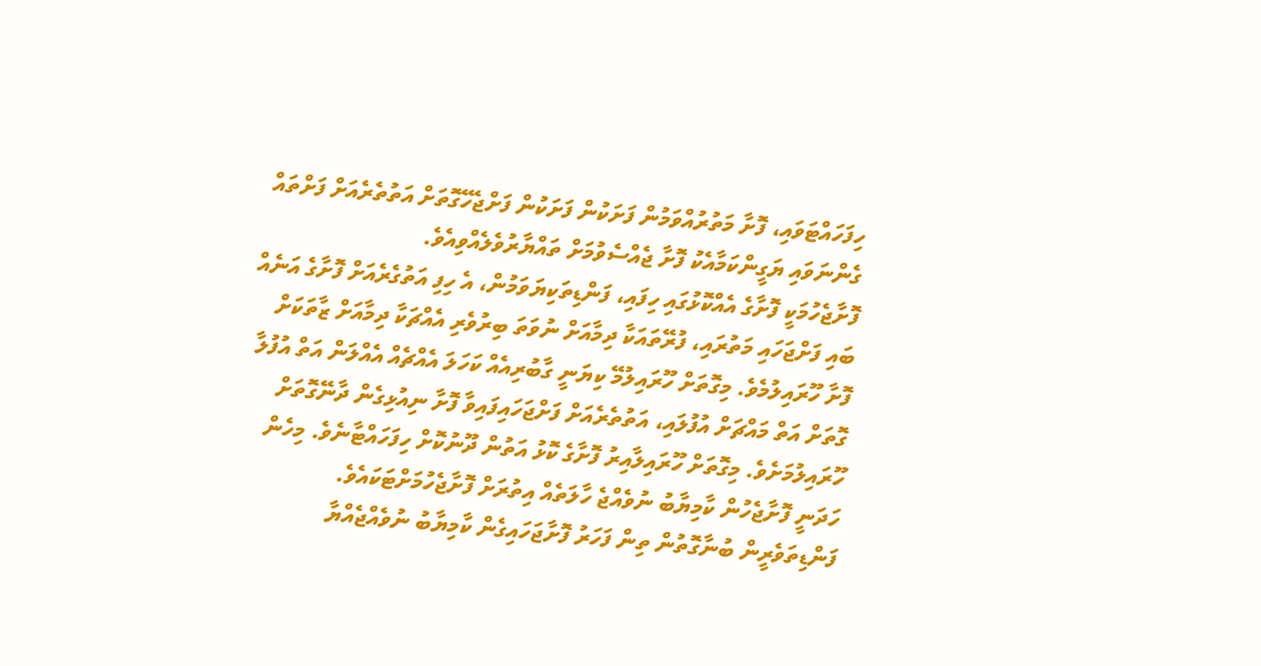ހިފަހައްޓަވައި، ފޮށާ މަތުރުއްވަމުން ފަށަކުން ފަށަކުން ފަށްޖެހޭގޮތަށް އަތުތެރެއަށް ފަށްތައް ގެންނަވައި ޔަގީންކަމާއެކު ފޮށާ ޖެއްސެވުމަށް ތައްޔާރުވެލެއްވިއެވެ.
ފޮށާޖެހުމަކީ ފޮށާގެ އެއްކޮޅުގައި ހިފައި، ފަންޑިތަކިޔަވަމުން، އެ ހިފި އަތުގެރެއަށް ފޮށާގެ އަނެއް ބައި ފަށްޖަހައި މަތުރައި، ފުރޭތައަކާ ދިމާއަށް ނުވަތަ ބިރުވެރި އެއްޗަކާ ދިމާއަށް ޒާތަކަށް ފޮށާ ހޫރައިލުމެވެ. މިގޮތަށް ހޫރައިލުމޭ ކިޔަނީ ގާބުރިއެއް ކަހަލަ އެއްޗެއް އެއްލަން އަތް އުފުލާ ގޮތަށް އަތް މައްޗަށް އުފުލައި، އަތުތެރެއަށް ފަށްޖަހައިފައިވާ ފޮށާ ނިއުޅިގެން ދާނޭގޮތަށް ހޫރައިލުމަށެވެ. މިގޮތަށް ހޫރައިލާއިރު ފޮށާގެ ކޮޅު އަތުން ދޫނުކޮށް ހިފަހައްޓާނެވެ. މިހެން ހަދަނީ ފޮށާޖެހުން ކާމިޔާބު ނުވެއްޖެ ހާލަތެއް އިތުރަށް ފޮށާޖެހުމަށްޓަކައެވެ. ފަންޑިތަވެރީން ބުނާގޮތުން ތިން ފަހަރު ފޮށާޖަހައިގެން ކާމިޔާބު ނުވެއްޖެއްޔާ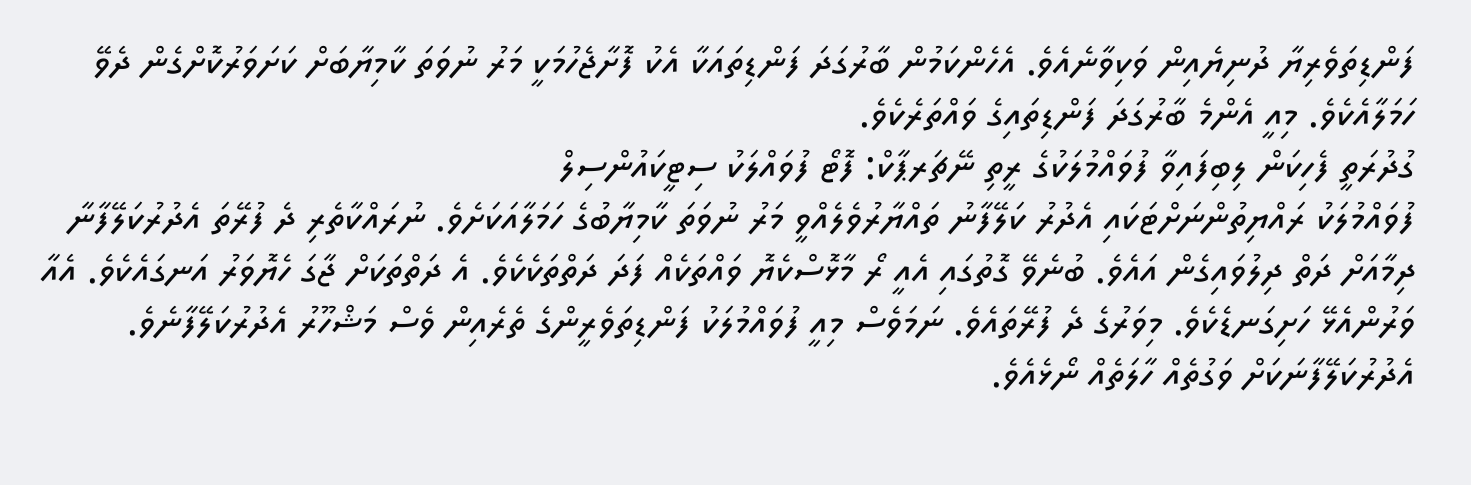ފަންޑިތަވެރިޔާ ދުނިޔެއިން ވަކިވާނެއެވެ. އެހެންކަމުން ބާރުގަދަ ފަންޑިތައަކާ އެކު ފޮށާޖެހުމަކީ މަރު ނުވަތަ ކާމިޔާބަށް ކަށަވަރުކޮށްގެން ދެވޭ ހަމަލާއެކެވެ. މިއީ އެންމެ ބާރުގަދަ ފަންޑިތައިގެ ވައްތަރެކެވެ.
ގުދުރަތީ ފެހިކަން ލިބިފައިވާ ފުވައްމުލަކުގެ ރީތި ނޭޗަރޕާކް: ފޮޓޯ ފުވައްލަކު ސިޓީކައުންސިލް
ފުވައްމުލަކު ރައްޔިތުންނަށްޓަކައި އެދުރު ކަލޭފާނު ތައްޔާރުވެލެއްވީ މަރު ނުވަތަ ކާމިޔާބުގެ ހަމަލާއަކަށެވެ. ނުރައްކާތެރި ދެ ފުރޭތަ އެދުރުކަލޭފާނާ ދިމާއަށް ދަތް ދިލުވައިގެން އައެވެ. ބުނެވޭ ގޮތުގައި އެއީ ރޯ މާޅޮސްކެޔޮ ވައްތަކެއް ފަދަ ދަތްތަކެކެވެ. އެ ދަތްތަކަށް ޖާގަ ހެޔޮވަރު އަނގައެކެވެ. އެއާ ވަރުންއެޅޭ ހަށިގަނޑެކެވެ. މިވަރުގެ ދެ ފުރޭތައެވެ. ނަމަވެސް މިއީ ފުވައްމުލަކު ފަންޑިތަވެރީންގެ ތެރެއިން ވެސް މަޝްހޫރު އެދުރުކަލޭފާނެވެ. އެދުރުކަލޭފާނަކަށް ވަގުތެއް ހާލަތެއް ނޯޅެއެވެ.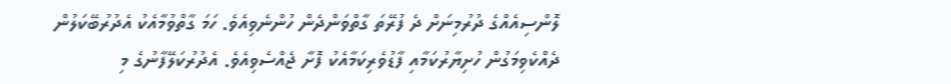ލޮންސިއެއްގެ ދުރުމިނަށް ދެ ފުރޭތަ ގާތްވަންދެން ހުންނެވިއެވެ. ހަމަ ގާތްވުމާއެކު އެދުރުބޭކަލުން ދެއްކެވިމަގުން ހުށިޔާރުކަމާއި ފާޑުވެރިކަމާއެކު ފޮށާ ޖެއްސެވިއެވެ. އެދުރުކަލޭފާނުގެ މި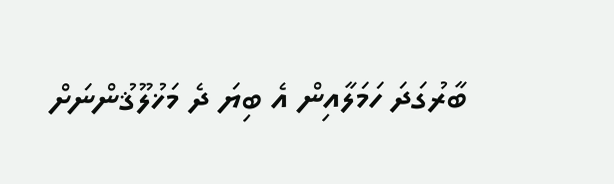ބާރުގަދަ ހަމަލާއިން އެ ބިޔަ ދެ މަޚުލޫޤުންނަށް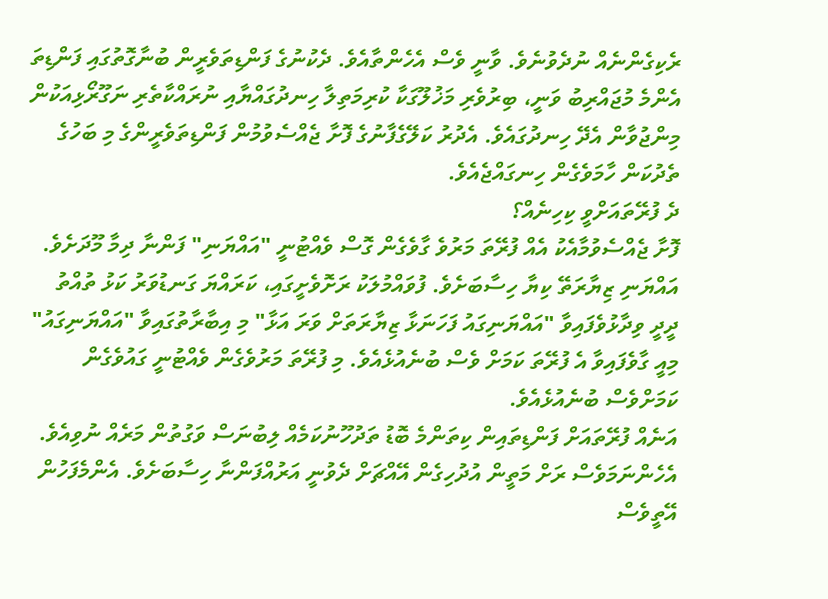ރެކިގެންނެއް ނުދެވުނެވެ. ވާނީ ވެސް އެހެންތާއެވެ. ދެކުނުގެ ފަންޑިތަވެރީން ބުނާގޮތުގައި ފަންޑިތަ އެންމެ މުޖައްރިބު ވަނީ، ބިރުވެރި މަޚުލޫގަކާ ކުރިމަތިލާ ހިނދުގައްޔާއި ނުރައްކާތެރި ނަގޫރޯޅިއަކުން މިންޖުވާން އެދޭ ހިނދުގައެވެ. އެދުރު ކަލޭގެފާނުގެ ފޮށާ ޖެއްސެވުމުން ފަންޑިތަވެރީންގެ މި ބަހުގެ ތެދުކަން ހާމަވެގެން ހިނގައްޖެއެވެ.
ދެ ފުރޭތައަށްވީ ކިހިނެއް؟
ފޮށާ ޖެއްސެވުމާއެކު އެއް ފުރޭތަ މަރުވެ ގާވެގެން ގޮސް ވެއްޓުނީ "އައްޔަނި" ފަންނާ ދިމާ މޫދަށެވެ. އައްޔަނި ޒިޔާރަތޭ ކިޔާ ހިސާބަށެވެ. ފުވައްމުލަކު ރަށޮވެށީގައި، ކަރައްޔަ ގަނޑުވަރު ކަޅު ތުއްތު ދީދީ ވިދާޅުވެފައިވާ "އައްޔަނިގައު ފަހަނަޅާ ޒިޔާރަތަށް ވަރަ އަޅާ" މި އިބާރާތުގައިވާ "އައްޔަނިގައު" މިއީ ގާވެފައިވާ އެ ފުރޭތަ ކަމަށް ވެސް ބުނެއުޅެއެވެ. މި ފުރޭތަ މަރުވެގެން ވެއްޓުނީ ގައުވެގެން ކަމަށްވެސް ބުނެއުޅެއެވެ.
އަނެއް ފުރޭތައަށް ފަންޑިތައިން ކިތަންމެ ބޮޑު ތަދުހޫނުކަމެއް ލިބުނަސް ވަގުތުން މަރެއް ނުވިއެވެ. އެހެންނަމަވެސް ރަށް މަތީން އުދުހިގެން އޭއްޗަށް ދެވުނީ އަރުއްފަންނާ ހިސާބަށެވެ. އެންމެފަހުން އޭތީވެސް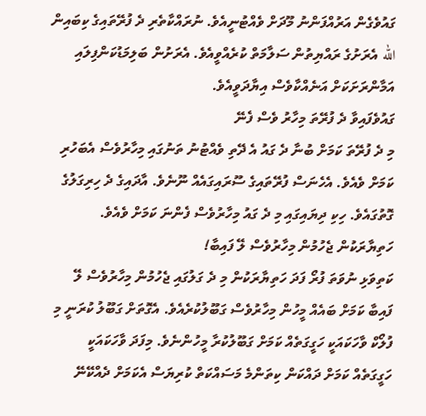ގައުވެގެން އަރުއްފަންނު މޫދަށް ވެއްޓުނީއެވެ. ނުރައްކާތެރި ދެ ފުރޭތައިގެ ކިބައިން الله އެރަށުގެ ރައްޔިތުން ސަލާމަތް ކުރެއްވީއެވެ. އެރަށުން ބަލިމަޑުކަންފިލައި އަމާންރަށަކަށް އަނެއްކާވެސް އިޔާދަވީއެވެ.
ގައުވެފައިވާ ދެ ފުރޭތަ މިހާރު ވެސް ފެނޭ
މި ދެ ފުރޭތަ ކަމަށް ބުނާ ދެ ގައު އެ ދޭތި ވެއްޓުނު ތަނުގައި މިހާރުވެސް އެބަހުރި ކަމަށް ވެއެވެ. އެހެނަސް ފުރޭތައިގެ ސޫރައިގައެއް ނޫނެވެ. އާދައިގެ ދެ ހިރިގަލުގެ ގޮތުގައެވެ. ހިކި ދިޔައިގައި މި ދެ ގައު މިހާރުވެސް ފެންނަ ކަމަށް ވެއެވެ.
ހަތިޔާރަކުން ޖެހުމުން މިހާރުވެސް ލޭ ފައިބާ!
ކަތިވަޅި ނުވަތަ ފުރޯ ފަދަ ހަތިޔާރަކުން މި ދެ ގަލުގައި ޖެހުމުން މިހާރުވެސް ލޭ ފައިބާ ކަމަށް ބައެއް މީހުން މިހާރުވެސް ގަބޫލުކުރެއެވެ. އެގޮތަށް ގަބޫލު ކުރަނީ މި ފުލޯކް ވާހަކައަކީ ހަގީގަތެއް ކަމަށް ގަބޫލުކުރާ މީހުންނެވެ. މިފަދަ ވާހަކައަކީ ހަގީގަތެއް ކަމަށް ދައްކަން ކިތަންމެ މަސައްކަތް ކުރިޔަސް އެކަމަށް ދެއްކޭނޭ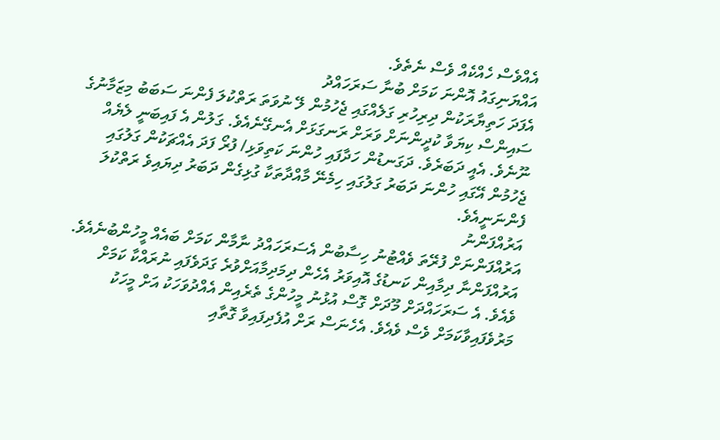އެއްވެސް ހެއްކެއް ވެސް ނެތެވެ.
އައްޔަނިގައު އޮންނަ ކަމަށް ބުނާ ސަރަހައްދު
އެފަދަ ހަތިޔާރަކުން ދިރިހުރި ގަލެއްގައި ޖެހުމުން ލޭ ނުވަތަ ރަތްކުލަ ފެންނަ ސަބަބު މިޒަމާނުގެ ސައިންސް ކިޔަވާ ކުދީންނަށް ވަރަށް ރަނގަޅަށް އެނގޭނެއެވެ. ގަލުން އެ ފައިބަނީ ލެޔެއް ނޫނެވެ. އެއީ ދަބަރެވެ. ދަގަނޑުން ހަދާފައި ހުންނަ ކަތިވަޅި/ ފުރޯ ފަދަ އެއްޗަކުން ގަލުގައި ޖެހުމުން އޭގައި ހުންނަ ދަބަރު ގަލުގައި ހިމެނޭ މާއްދާތަކާ ގުޅިގެން ދަބަރު ދިޔައިވެ ރަތްކުލަ ފެންނަނީއެވެ.
އަރުއްފަންނު
އަރުއްފަންނަށް ފުރޭތަ ވެއްޓުނު ހިސާބުން އެސަރަހައްދު ނާމާން ކަމަށް ބައެއް މީހުންބުނެއެވެ. އަރުއްފަންނާ ދިމާއިން ކަނޑުގެ އޮއިވަރު އެހެން ދިމަދިމާއަށްވުރެ ގަދަވެފައި ނުރައްކާ ކަމަށް ވެއެވެ. އެ ސަރަހައްދަށް މޫދަށް ގޮސް އުޅުނު މީހުންގެ ތެރެއިން އެއްދުވަހަކު އަށް މީހަކު މަރުވެފައިވާކަމަށް ވެސް ވެއެވެ. އެހެނަސް ރަށް އުފެދިފައިވާ ގޮތާއި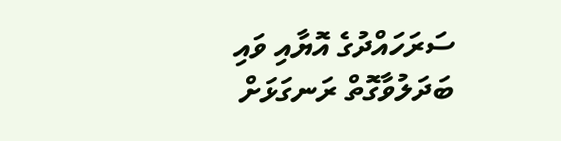ސަރަހައްދުގެ އޮޔާއި ވައި ބަދަލުވާގޮތް ރަނގަޅަށް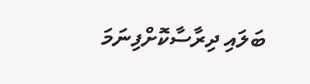ބަލައި ދިރާސާކޮށްފިނަމަ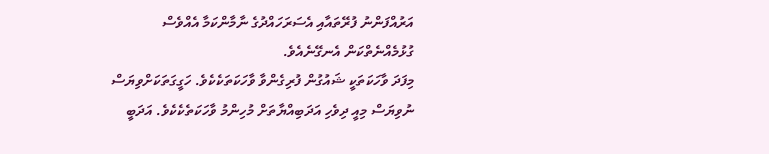އަރުއްފަންނު ފުރޭތައާއި އެސަރަހައްދުގެ ނާމާންކަމާ އެއްވެސް ގުޅުމެއްނެތްކަން އެނގޭނެއެވެ.
މިފަދަ ވާހަކަތަކީ ޝައުގުން ފުރިގެންވާ ވާހަކަތަކެކެވެ. ހަގީގަތަކަށްވިޔަސް ނުވިޔަސް މިއީ ދިވެހި އަދަބިއްޔާތަށް މުހިންމު ވާހަކަތެކެކެވެ. އަދަބީ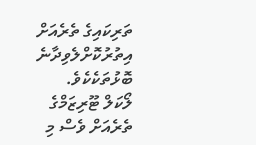ތަރިކައިގެ ތެރެއަށް އިތުރުކޮށްލެވިދާނެ ބޮޅުތަކެކެވެ.
ލޯކަލް ޓޫރިޒަމްގެ ތެރެއަށް ވެސް މި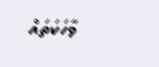ވާހަކަތައް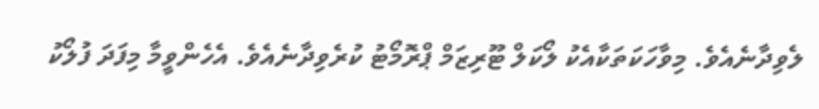ލެވިދާނެއެވެ. މިވާހަކަތަކާއެކު ލޯކަލް ޓޫރިޒަމް ޕްރޮމޯޓު ކުރެވިދާނެއެވެ. އެހެންވީމާ މިފަދަ ފުލޯކު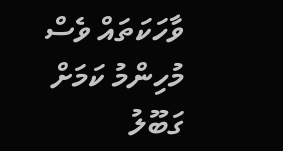ވާހަކަތައް ވެސް މުހިންމު ކަމަށް ގަބޫލު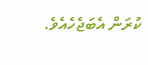ކުރަން އެބަޖެހެއެވެ.